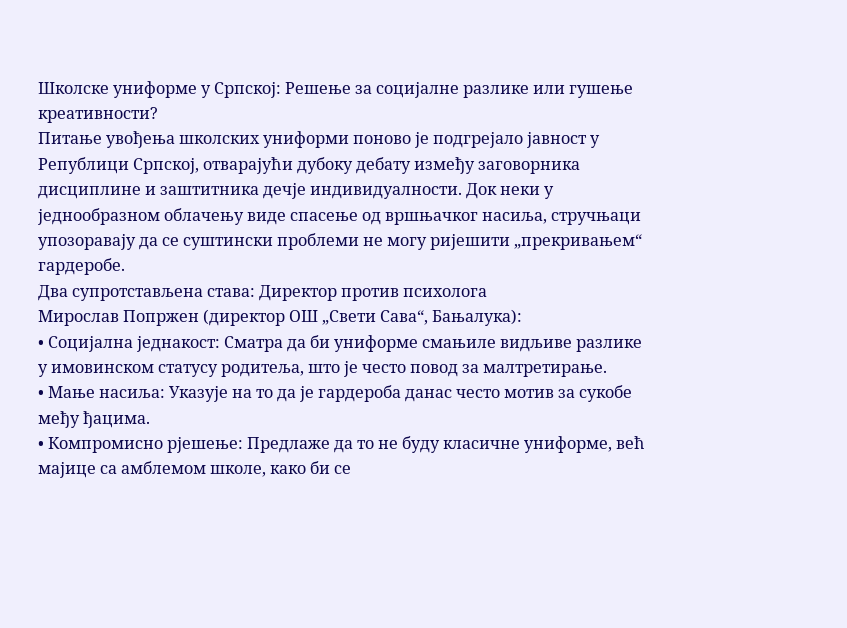Школске униформе у Српској: Решење за социјалне разлике или гушење креативности?
Питање увођења школских униформи поново је подгрејало јавност у Републици Српској, отварајући дубоку дебату између заговорника дисциплине и заштитника дечје индивидуалности. Док неки у једнообразном облачењу виде спасење од вршњачког насиља, стручњаци упозоравају да се суштински проблеми не могу ријешити „прекривањем“ гардеробе.
Два супротстављена става: Директор против психолога
Мирослав Попржен (директор ОШ „Свети Сава“, Бањалука):
• Социјална једнакост: Сматра да би униформе смањиле видљиве разлике у имовинском статусу родитеља, што је често повод за малтретирање.
• Мање насиља: Указује на то да је гардероба данас често мотив за сукобе међу ђацима.
• Компромисно рјешење: Предлаже да то не буду класичне униформе, већ мајице са амблемом школе, како би се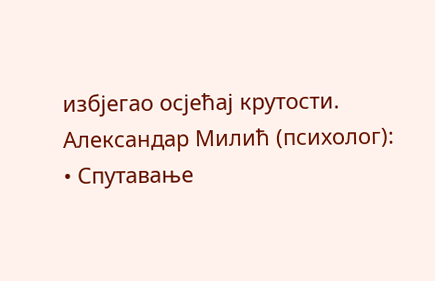избјегао осјећај крутости.
Александар Милић (психолог):
• Спутавање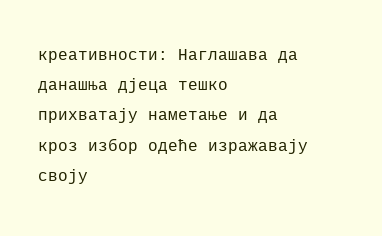креативности: Наглашава да данашња дјеца тешко прихватају наметање и да кроз избор одеће изражавају своју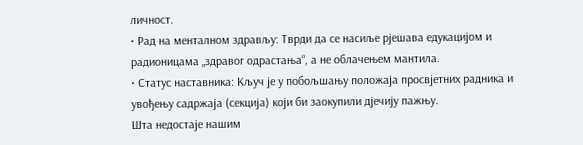личност.
• Рад на менталном здрављу: Тврди да се насиље рјешава едукацијом и радионицама „здравог одрастања“, а не облачењем мантила.
• Статус наставника: Кључ је у побољшању положаја просвјетних радника и увођењу садржаја (секција) који би заокупили дјечију пажњу.
Шта недостаје нашим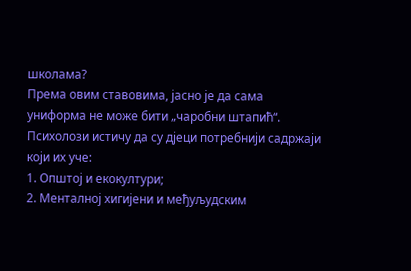школама?
Према овим ставовима, јасно је да сама униформа не може бити „чаробни штапић“. Психолози истичу да су дјеци потребнији садржаји који их уче:
1. Општој и екокултури;
2. Менталној хигијени и међуљудским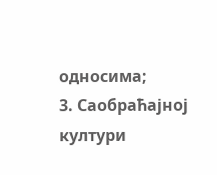односима;
3. Саобраћајној култури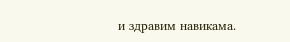и здравим навикама.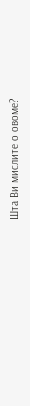Шта Ви мислите о овоме?